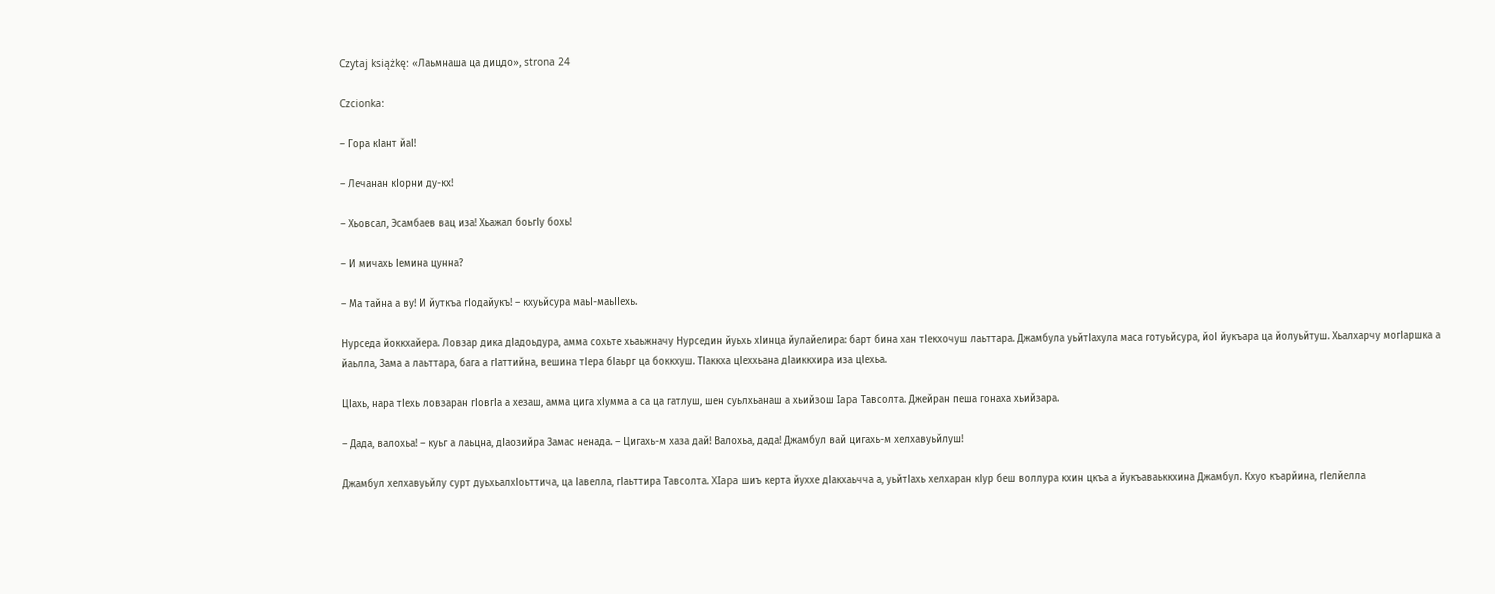Czytaj książkę: «Лаьмнаша ца дицдо», strona 24

Czcionka:

– Гора кIант йаI!

– Лечанан кIорни ду-кх!

– Хьовсал, Эсамбаев вац иза! Хьажал боьгIу бохь!

– И мичахь Iемина цунна?

– Ма тайна а ву! И йуткъа гIодайукъ! – кхуьйсура маьI-маьIIехь.

Нурседа йоккхайера. Ловзар дика дIадоьдура, амма сохьте хьаьжначу Нурседин йуьхь хIинца йулайелира: барт бина хан тIекхочуш лаьттара. Джамбула уьйтIахула маса готуьйсура, йоI йукъара ца йолуьйтуш. Хьалхарчу могIаршка а йаьлла, Зама а лаьттара, бага а гIаттийна, вешина тIера бIаьрг ца боккхуш. ТIаккха цIеххьана дIаиккхира иза цIехьа.

ЦIахь, нара тIехь ловзаран гIовгIа а хезаш, амма цига хIумма а са ца гатлуш, шен суьлхьанаш а хьийзош Iapa Тавсолта. Джейран пеша гонаха хьийзара.

– Дада, валохьа! – куьг а лаьцна, дIаозийра Замас ненада. – Цигахь-м хаза дай! Валохьа, дада! Джамбул вай цигахь-м хелхавуьйлуш!

Джамбул хелхавуьйлу сурт дуьхьалхIоьттича, ца Iавелла, гIаьттира Тавсолта. XIapa шиъ керта йуххе дIакхаьчча а, уьйтIахь хелхаран кIур беш воллура кхин цкъа а йукъаваьккхина Джамбул. Кхуо къарйина, гIелйелла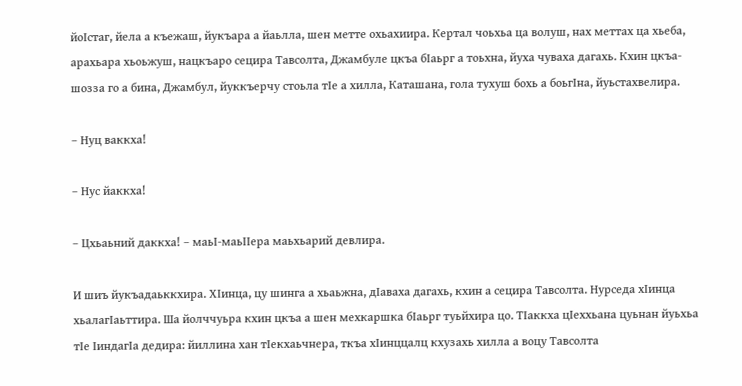йоIстаг, йела а къежаш, йукъара а йаьлла, шен метте охьахиира. Кертал чоьхьа ца волуш, нах меттах ца хьеба, арахьара хьоьжуш, нацкъаро сецира Тавсолта, Джамбуле цкъа бIаьрг а тоьхна, йуха чуваха дагахь. Кхин цкъа-шозза го а бина, Джамбул, йуккъерчу стоьла тIе а хилла, Каташана, гола тухуш бохь а боьгIна, йуьстахвелира.

– Нуц ваккха!

– Нус йаккха!

– Цхьаьний даккха! – маьI-маьIIера маьхьарий девлира.

И шиъ йукъадаьккхира. ХIинца, цу шинга а хьаьжна, дIаваха дагахь, кхин а сецира Тавсолта. Нурседа хIинца хьалагIаьттира. Ша йолччуьра кхин цкъа а шен мехкаршка бIаьрг туьйхира цо. ТIаккха цIеххьана цуьнан йуьхьа тIе IиндагIа дедира: йиллина хан тIекхаьчнера, ткъа хIинццалц кхузахь хилла а воцу Тавсолта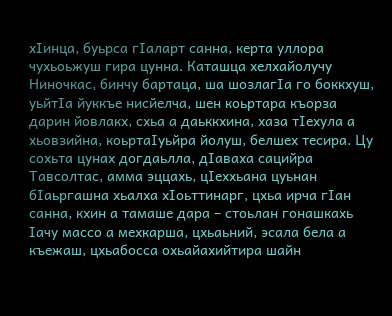хIинца, буьрса гIаларт санна, керта уллора чухьоьжуш гира цунна. Каташца хелхайолучу Ниночкас, бинчу бартаца, ша шозлагIа го боккхуш, уьйтIа йуккъе нисйелча, шен коьртара къорза дарин йовлакх, схьа а даьккхина, хаза тIехула а хьовзийна, коьртаIуьйра йолуш, белшех тесира. Цу сохьта цунах догдаьлла, дIаваха сацийра Тавсолтас, амма эццахь, цIеххьана цуьнан бIаьргашна хьалха хIоьттинарг, цхьа ирча гIан санна, кхин а тамаше дара – стоьлан гонашкахь Iачу массо а мехкарша, цхьаьний, эсала бела а къежаш, цхьабосса охьайахийтира шайн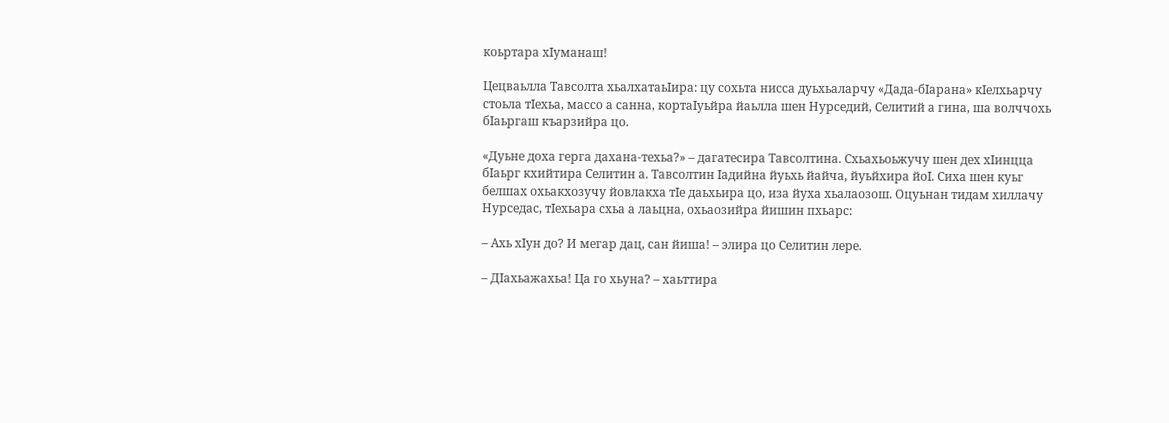коьртара хIуманаш!

Цецваьлла Тавсолта хьалхатаьIира: цу сохьта нисса дуьхьаларчу «Дада-бIарана» кIелхьарчу стоьла тIехьа, массо а санна, кортаIуьйра йаьлла шен Нурседий, Селитий а гина, ша волччохь бIаьргаш къарзийра цо.

«Дуьне доха герга дахана-техьа?» – дагатесира Тавсолтина. Схьахьоьжучу шен дех хIинцца бIаьрг кхийтира Селитин а. Тавсолтин Iадийна йуьхь йайча, йуьйхира йоI. Сиха шен куьг белшах охьакхозучу йовлакха тIе даьхьира цо, иза йуха хьалаозош. Оцуьнан тидам хиллачу Нурседас, тIехьара схьа а лаьцна, охьаозийра йишин пхьарс:

– Ахь хIун до? И мегар дац, сан йиша! – элира цо Селитин лере.

– ДIахьажахьа! Ца го хьуна? – хаьттира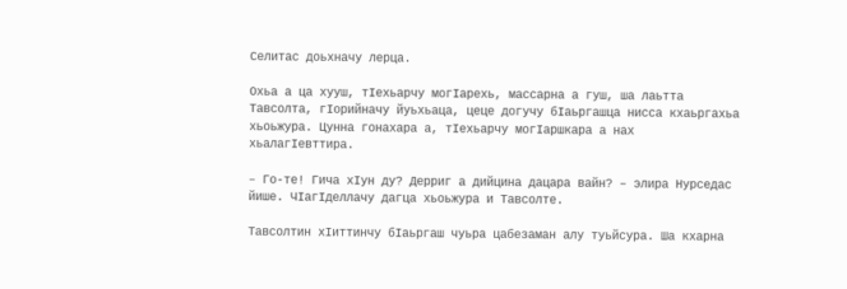Селитас доьхначу лерца.

Охьа а ца хууш, тIехьарчу могIарехь, массарна а гуш, ша лаьтта Тавсолта, гIорийначу йуьхьаца, цеце догучу бIаьргашца нисса кхаьргахьа хьоьжура. Цунна гонахара а, тIехьарчу могIаршкара а нах хьалагIевттира.

– Го-те! Гича хIун ду? Дерриг а дийцина дацара вайн? – элира Нурседас йише. ЧIагIделлачу дагца хьоьжура и Тавсолте.

Тавсолтин хIиттинчу бIаьргаш чуьра цабезаман алу туьйсура. Ша кхарна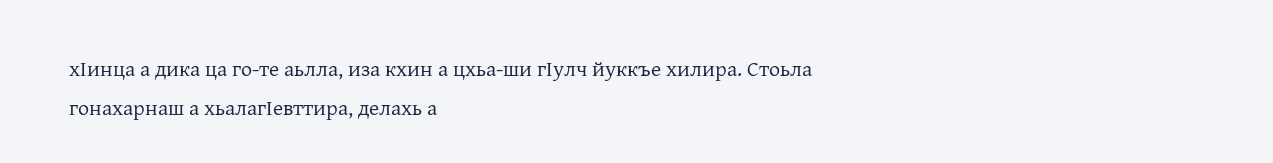хIинца а дика ца го-те аьлла, иза кхин а цхьа-ши гIулч йуккъе хилира. Стоьла гонахарнаш а хьалагIевттира, делахь а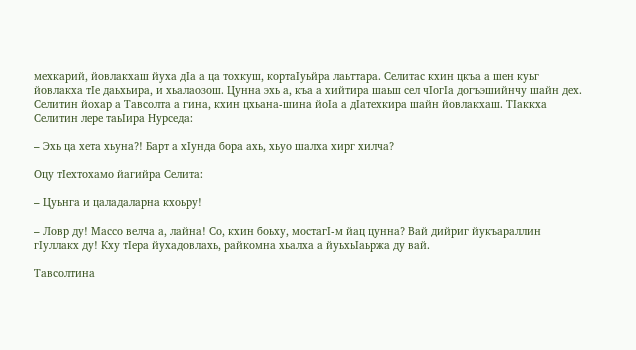мехкарий, йовлакхаш йуха дIа а ца тохкуш, кортаIуьйра лаьттара. Селитас кхин цкъа а шен куьг йовлакха тIе даьхьира, и хьалаозош. Цунна эхь а, къа а хийтира шаьш сел чIогIа догъэшийнчу шайн дех. Селитин йохар а Тавсолта а гина, кхин цхьана-шина йоIа а дIатехкира шайн йовлакхаш. ТIаккха Селитин лере таьIира Нурседа:

– Эхь ца хета хьуна?! Барт а хIунда бора ахь, хьуо шалха хирг хилча?

Оцу тIехтохамо йагийра Селита:

– Цуьнга и цаладаларна кхоьру!

– Ловр ду! Массо велча а, лайна! Со, кхин боьху, мостагI-м йац цунна? Вай дийриг йукъараллин гIуллакх ду! Кху тIера йухадовлахь, райкомна хьалха а йуьхьIаьржа ду вай.

Тавсолтина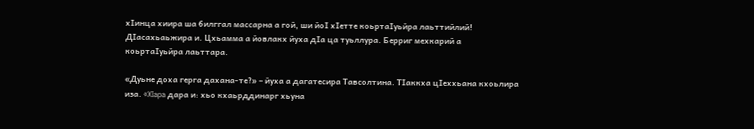хIинца хиира ша билггал массарна а гой, ши йоI хIетте коьртаIуьйра лаьттийлий! ДIасахьаьжира и. Цхьамма а йовлакх йуха дIа ца туьллура. Берриг мехкарий а коьртаIуьйра лаьттара.

«Дуьне доха герга дахана-те?» – йуха а дагатесира Тавсолтина. ТIаккха цIеххьана кхоьлира иза. «XIapa дара и: хьо кхаьрддинарг хьуна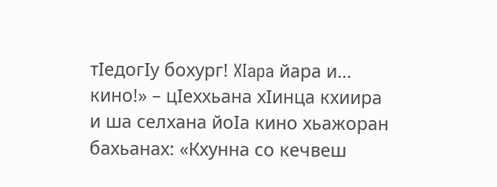тIедогIу бохург! XIapa йара и… кино!» – цIеххьана хIинца кхиира и ша селхана йоIа кино хьажоран бахьанах: «Кхунна со кечвеш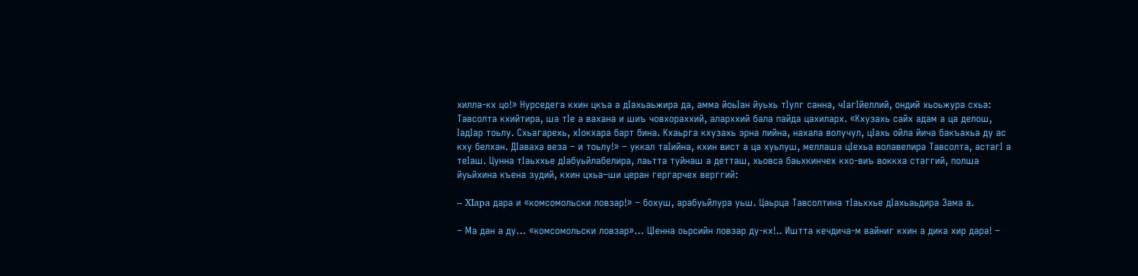хилла-кх цо!» Нурседега кхин цкъа а дIахьаьжира да, амма йоьIан йуьхь тIулг санна, чIагIйеллий, ондий хьоьжура схьа: Тавсолта кхийтира, ша тIе а вахана и шиъ човхораххий, аларххий бала пайда цахиларх. «Кхузахь сайх адам а ца делош, IадIар тоьлу. Схьагарехь, хIокхара барт бина. Кхаьрга кхузахь эрна лийна, нахала волучул, цIахь ойла йича бакъахьа ду ас кху белхан. ДIаваха веза – и тоьлу!» – уккал таIийна, кхин вист а ца хуьлуш, меллаша цIехьа волавелира Тавсолта, астагI а теIаш. Цунна тIаьххье дIабуьйлабелира, лаьтта туйнаш а детташ, хьовса баьхкинчех кхо-виъ воккха стаггий, полша йуьйхина къена зудий, кхин цхьа–ши церан гергарчех верггий:

– XIapa дара и «комсомольски ловзар!» – бохуш, арабуьйлура уьш. Цаьрца Тавсолтина тIаьххье дIахьаьдира Зама а.

– Ма дан а ду… «комсомольски ловзар»… ЦIенна оьрсийн ловзар ду-кх!.. Иштта кечдича-м вайниг кхин а дика хир дара! –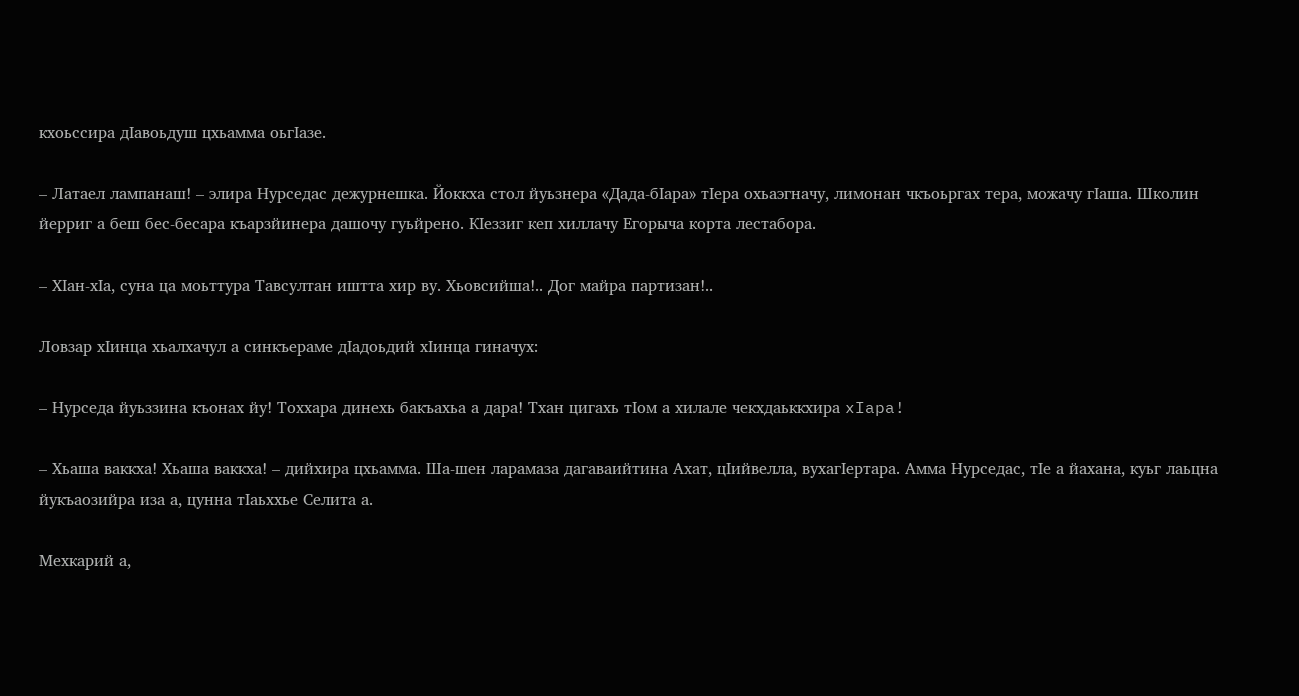кхоьссира дIавоьдуш цхьамма оьгIазе.

– Латаел лампанаш! – элира Нурседас дежурнешка. Йоккха стол йуьзнера «Дада-бIара» тIера охьаэгначу, лимонан чкъоьргах тера, можачу гIаша. Школин йерриг а беш бес-бесара къарзйинера дашочу гуьйрено. КIеззиг кеп хиллачу Егорыча корта лестабора.

– ХIан-хIа, суна ца моьттура Тавсултан иштта хир ву. Хьовсийша!.. Дог майра партизан!..

Ловзар хIинца хьалхачул а синкъераме дIадоьдий хIинца гиначух:

– Нурседа йуьззина къонах йу! Тоххара динехь бакъахьа а дара! Тхан цигахь тIом а хилале чекхдаьккхира xIapa!

– Хьаша ваккха! Хьаша ваккха! – дийхира цхьамма. Ша-шен ларамаза дагаваийтина Ахат, цIийвелла, вухагIертара. Амма Нурседас, тIе а йахана, куьг лаьцна йукъаозийра иза а, цунна тIаьххье Селита а.

Мехкарий а,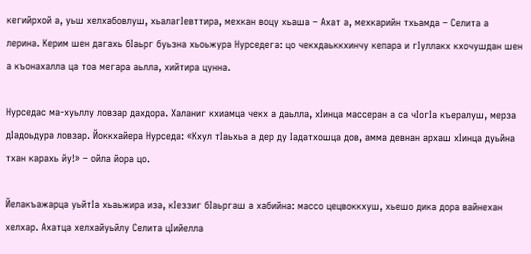кегийрхой а, уьш хелхабовлуш, хьалагIевттира, мехкан воцу хьаша – Ахат а, мехкарийн тхьамда – Селита а лерина. Керим шен дагахь бIаьрг буьзна хьоьжура Нурседега: цо чекхдаьккхинчу кепара и гIуллакх кхочушдан шен а къонахалла ца тоа мегара аьлла, хийтира цунна.

Нурседас ма-хуьллу ловзар дахдора. Халаниг кхиамца чекх а даьлла, хIинца массеран а са чIогIа къералуш, мерза дIадоьдура ловзар. Йоккхайера Нурседа: «Кхул тIаьхьа а дер ду Iадатхошца дов, амма девнан архаш хIинца дуьйна тхан карахь йу!» – ойла йора цо.

Йелакъажарца уьйтIа хьаьжира иза, кIеззиг бIаьргаш а хабийна: массо цецвоккхуш, хьешо дика дора вайнехан хелхар. Ахатца хелхайуьйлу Селита цIийелла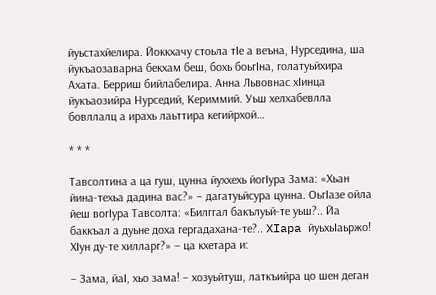йуьстахйелира. Йоккхачу стоьла тIе а веъна, Нурседина, ша йукъаозаварна бекхам беш, бохь боьгIна, голатуьйхира Ахата. Берриш бийлабелира. Анна Львовнас хIинца йукъаозийра Нурседий, Кериммий. Уьш хелхабевлла бовллалц а ирахь лаьттира кегийрхой…

* * *

Тавсолтина а ца гуш, цунна йуххехь йогIура Зама: «Хьан йина-техьа дадина вас?» – дагатуьйсура цунна. ОьгIазе ойла йеш вогIура Тавсолта: «Билггал бакълуьй-те уьш?.. Йа баккъал а дуьне доха гергадахана-те?.. XIapa йуьхьIаьржо! ХIун ду-те хилларг?» – ца кхетара и:

– Зама, йаI, хьо зама! – хозуьйтуш, латкъийра цо шен деган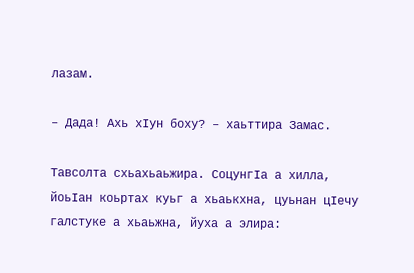лазам.

– Дада! Ахь хIун боху? – хаьттира Замас.

Тавсолта схьахьаьжира. СоцунгIа а хилла, йоьIан коьртах куьг а хьаькхна, цуьнан цIечу галстуке а хьаьжна, йуха а элира: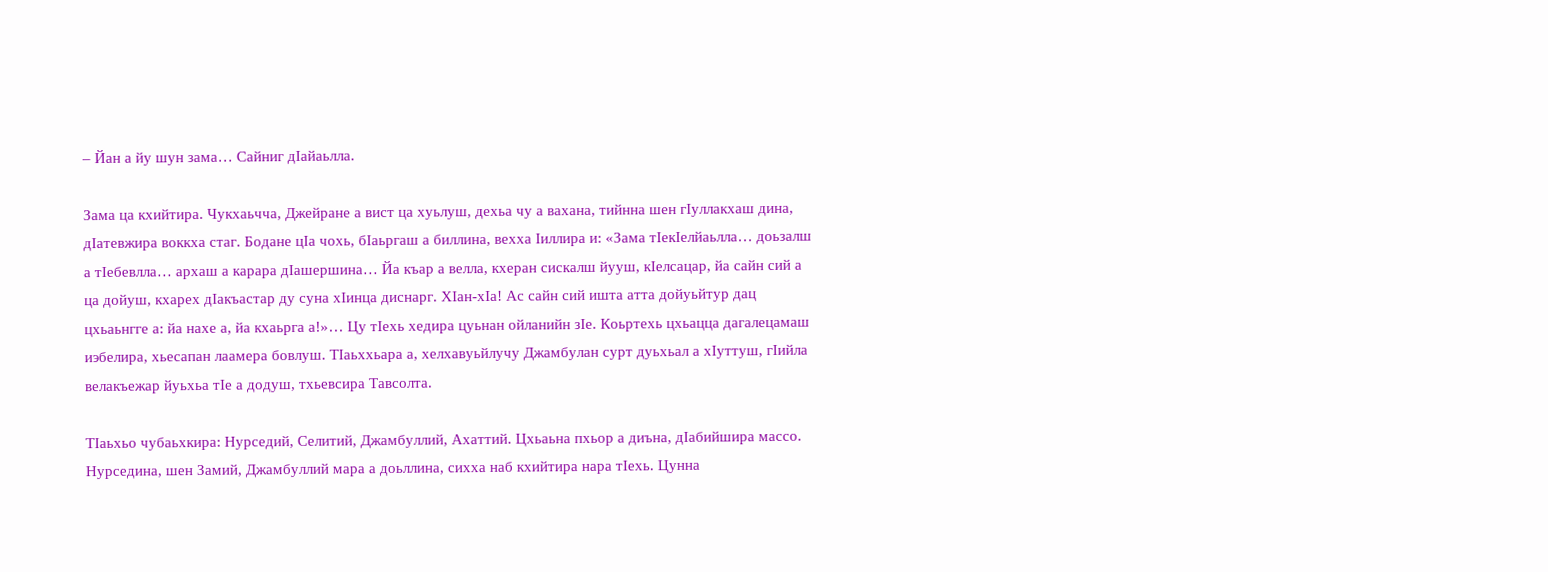– Йан а йу шун зама… Сайниг дIайаьлла.

Зама ца кхийтира. Чукхаьчча, Джейране а вист ца хуьлуш, дехьа чу а вахана, тийнна шен гIуллакхаш дина, дIатевжира воккха стаг. Бодане цIа чохь, бIаьргаш а биллина, вехха Iиллира и: «Зама тIекIелйаьлла… доьзалш а тIебевлла… архаш а карара дIашершина… Йа къар а велла, кхеран сискалш йууш, кIелсацар, йа сайн сий а ца дойуш, кхарех дIакъастар ду суна хIинца диснарг. ХIан-хIа! Ас сайн сий ишта атта дойуьйтур дац цхьаьнгге а: йа нахе а, йа кхаьрга а!»… Цу тIехь хедира цуьнан ойланийн зIе. Коьртехь цхьацца дагалецамаш иэбелира, хьесапан лаамера бовлуш. ТIаьххьара а, хелхавуьйлучу Джамбулан сурт дуьхьал а хIуттуш, гIийла велакъежар йуьхьа тIе а додуш, тхьевсира Тавсолта.

ТIаьхьо чубаьхкира: Нурседий, Селитий, Джамбуллий, Ахаттий. Цхьаьна пхьор а диъна, дIабийшира массо. Нурседина, шен Замий, Джамбуллий мара а доьллина, сихха наб кхийтира нара тIехь. Цунна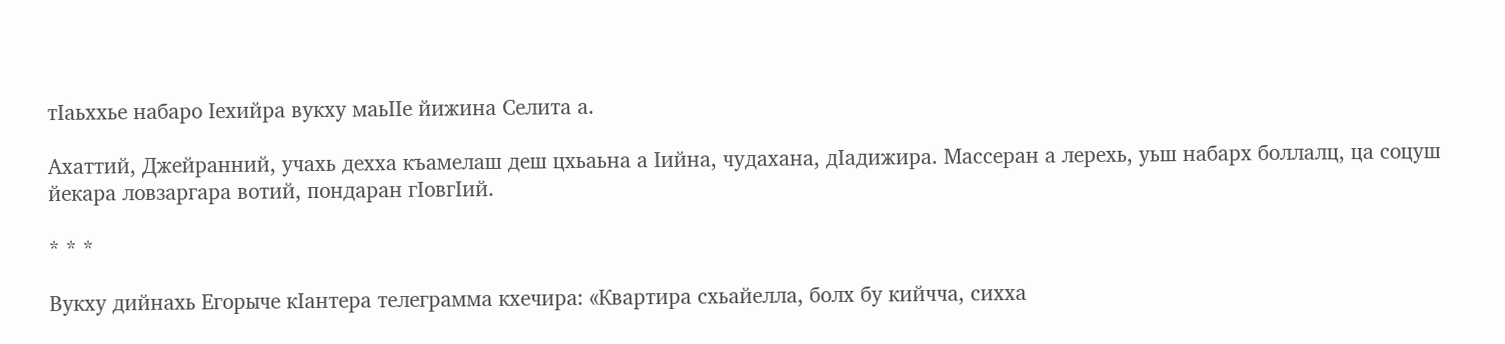тIаьххье набаро Iехийра вукху маьIIе йижина Селита а.

Ахаттий, Джейранний, учахь дехха къамелаш деш цхьаьна а Iийна, чудахана, дIадижира. Массеран а лерехь, уьш набарх боллалц, ца соцуш йекара ловзаргара вотий, пондаран гIовгIий.

* * *

Вукху дийнахь Егорыче кIантера телеграмма кхечира: «Квартира схьайелла, болх бу кийчча, сихха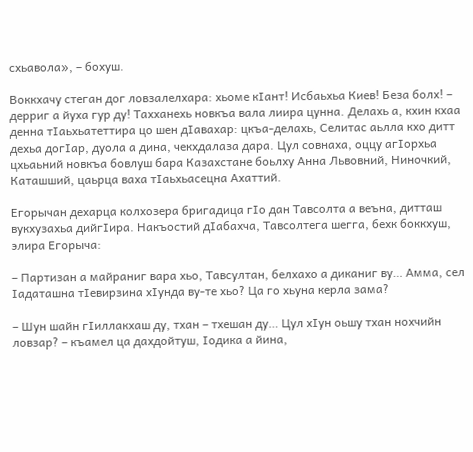схьавола», – бохуш.

Воккхачу стеган дог ловзалелхара: хьоме кIант! Исбаьхьа Киев! Беза болх! – дерриг а йуха гур ду! Тахханехь новкъа вала лиира цунна. Делахь а, кхин кхаа денна тIаьхьатеттира цо шен дIавахар: цкъа-делахь, Селитас аьлла кхо дитт дехьа догIар, дуола а дина, чекхдалаза дара. Цул совнаха, оццу агIорхьа цхьаьний новкъа бовлуш бара Казахстане боьлху Анна Львовний, Ниночкий, Каташший, цаьрца ваха тIаьхьасецна Ахаттий.

Егорычан дехарца колхозера бригадица гIo дан Тавсолта а веъна, дитташ вукхузахьа дийгIира. Накъостий дIабахча, Тавсолтега шегга, бехк боккхуш, элира Егорыча:

– Партизан а майраниг вара хьо, Тавсултан, белхахо а диканиг ву… Амма, сел Iадаташна тIевирзина хIунда ву-те хьо? Ца го хьуна керла зама?

– Шун шайн гIиллакхаш ду, тхан – тхешан ду… Цул хIун оьшу тхан нохчийн ловзар? – къамел ца дахдойтуш, Iодика а йина,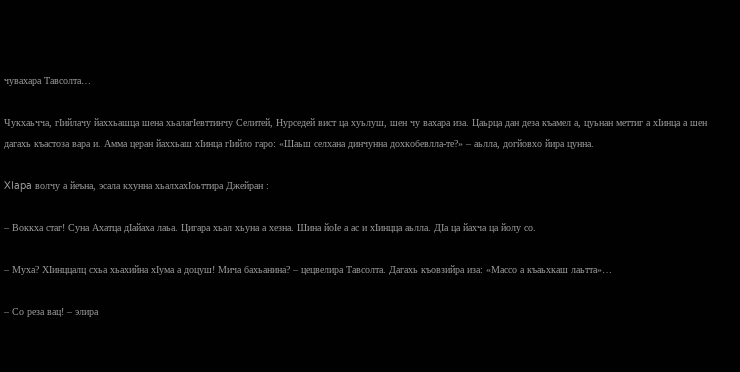чувахара Тавсолта…

Чукхаьчча, гIийлачу йаххьашца шена хьалагIевттинчу Селитей, Нурседей вист ца хуьлуш, шен чу вахара иза. Цаьрца дан деза къамел а, цуьнан меттиг а хIинца а шен дагахь къастоза вара и. Амма церан йаххьаш хIинца гIийло гаро: «Шаьш селхана динчунна дохкобевлла-те?» – аьлла, догйовхо йира цунна.

XIapa волчу а йеъна, эсала кхунна хьалхахIоьттира Джейран :

– Воккха стаг! Суна Ахатца дIайаха лаьа. Цигара хьал хьуна а хезна. Шина йоIе а ас и хIинцца аьлла. ДIа ца йахча ца йолу со.

– Муха? ХIинццалц схьа хьахийна хIума а доцуш! Мича бахьанина? – цецвелира Тавсолта. Дагахь къовзийра иза: «Массо а къаьхкаш лаьтта»…

– Со реза вац! – элира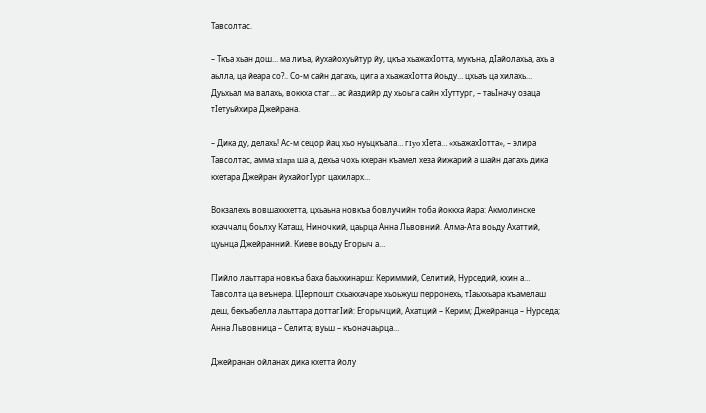Тавсолтас.

– Ткъа хьан дош… ма лиъа, йухайохуьйтур йу, цкъа хьажахIотта, мукъна, дIайолахьа, ахь а аьлла, ца йеара со?.. Со-м сайн дагахь, цига а хьажахIотта йоьду… цхьаъ ца хилахь… Дуьхьал ма валахь, воккха стаг… ас йаздийр ду хьоьга сайн хIуттург, – таьIначу озаца тIетуьйхира Джейрана.

– Дика ду, делахь! Ас-м сецор йац хьо нуьцкъала… гIyo хIета… «хьажахIотта», – элира Тавсолтас, амма xIapa ша а, дехьа чохь кхеран къамел хеза йижарий а шайн дагахь дика кхетара Джейран йухайогIург цахиларх…

Вокзалехь вовшахкхетта, цхьаьна новкъа бовлучийн тоба йоккха йара: Акмолинске кхаччалц боьлху Каташ, Ниночкий, цаьрца Анна Львовний. Алма-Ата воьду Ахаттий, цуьнца Джейранний. Киеве воьду Егорыч а…

ГIийло лаьттара новкъа баха баьхкинарш: Кериммий, Селитий, Нурседий, кхин а… Тавсолта ца веънера. ЦIерпошт схьакхачаре хьоьжуш перронехь, тIаьххьара къамелаш деш, бекъабелла лаьттара доттагIий: Егорычций, Ахатций – Керим; Джейранца – Нурседа; Анна Львовница – Селита; вуьш – къоначаьрца…

Джейранан ойланах дика кхетта йолу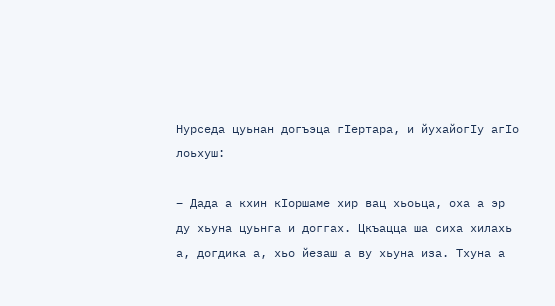Нурседа цуьнан догъэца гIертара, и йухайогIу aгIo лоьхуш:

– Дада а кхин кIоршаме хир вац хьоьца, оха а эр ду хьуна цуьнга и доггах. Цкъацца ша сиха хилахь а, догдика а, хьо йезаш а ву хьуна иза. Тхуна а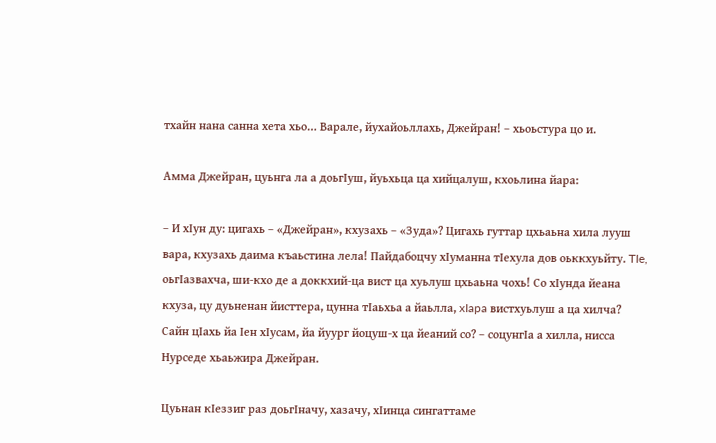тхайн нана санна хета хьо… Варале, йухайоьллахь, Джейран! – хьоьстура цо и.

Амма Джейран, цуьнга ла а доьгIуш, йуьхьца ца хийцалуш, кхоьлина йара:

– И хIун ду: цигахь – «Джейран», кхузахь – «Зуда»? Цигахь гуттар цхьаьна хила лууш вара, кхузахь даима къаьстина лела! Пайдабоцчу хIуманна тIехула дов оьккхуьйту. TIe, оьгIазвахча, ши-кхо де а доккхий-ца вист ца хуьлуш цхьаьна чохь! Со хIунда йеана кхуза, цу дуьненан йисттера, цунна тIаьхьа а йаьлла, xIapa вистхуьлуш а ца хилча? Сайн цIахь йа Iен хIусам, йа йуург йоцуш-х ца йеаний со? – соцунгIа а хилла, нисса Нурседе хьаьжира Джейран.

Цуьнан кIеззиг раз доьгIначу, хазачу, хIинца сингаттаме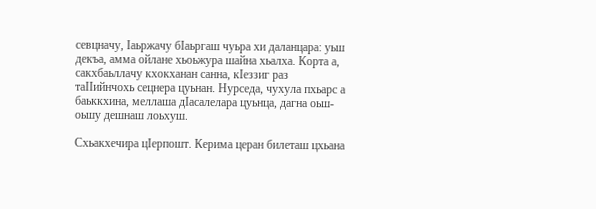севцначу, Iаьржачу бIаьргаш чуьра хи даланцара: уьш декъа, амма ойлане хьоьжура шайна хьалха. Корта а, сакхбаьллачу кхокханан санна, кIеззиг раз таIIийнчохь сецнера цуьнан. Нурседа, чухула пхьарс а баьккхина, меллаша дIасалелара цуьнца, дагна оьш-оьшу дешнаш лоьхуш.

Схьакхечира цIерпошт. Керима церан билеташ цхьана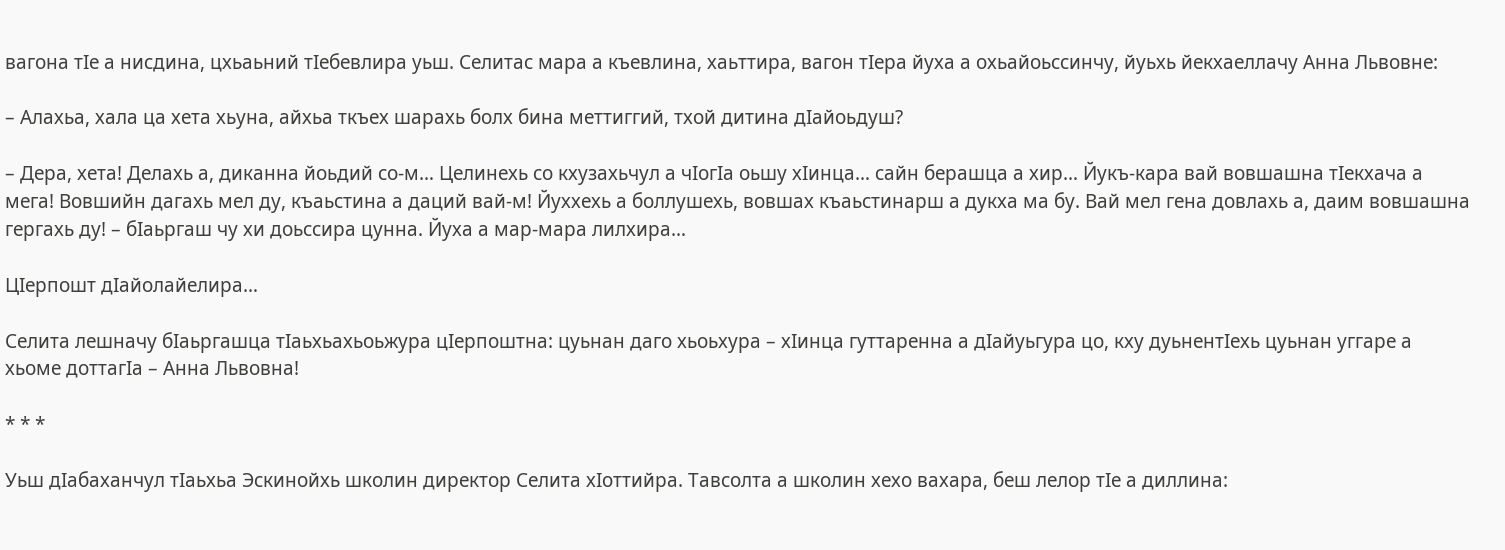вагона тIе а нисдина, цхьаьний тIебевлира уьш. Селитас мара а къевлина, хаьттира, вагон тIера йуха а охьайоьссинчу, йуьхь йекхаеллачу Анна Львовне:

– Алахьа, хала ца хета хьуна, айхьа ткъех шарахь болх бина меттиггий, тхой дитина дIайоьдуш?

– Дера, хета! Делахь а, диканна йоьдий со-м… Целинехь со кхузахьчул а чIогIа оьшу хIинца… сайн берашца а хир… Йукъ-кара вай вовшашна тIекхача а мега! Вовшийн дагахь мел ду, къаьстина а даций вай-м! Йуххехь а боллушехь, вовшах къаьстинарш а дукха ма бу. Вай мел гена довлахь а, даим вовшашна гергахь ду! – бIаьргаш чу хи доьссира цунна. Йуха а мар-мара лилхира…

ЦIерпошт дIайолайелира…

Селита лешначу бIаьргашца тIаьхьахьоьжура цIерпоштна: цуьнан даго хьоьхура – хIинца гуттаренна а дIайуьгура цо, кху дуьнентIехь цуьнан уггаре а хьоме доттагIа – Анна Львовна!

* * *

Уьш дIабаханчул тIаьхьа Эскинойхь школин директор Селита хIоттийра. Тавсолта а школин хехо вахара, беш лелор тIе а диллина: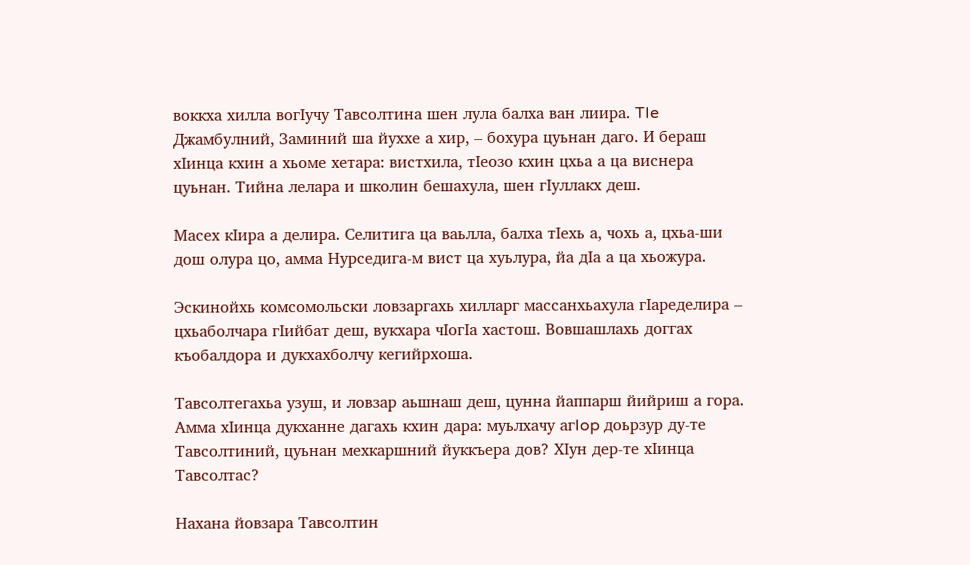воккха хилла вогIучу Тавсолтина шен лула балха ван лиира. TIe Джамбулний, Заминий ша йуххе а хир, – бохура цуьнан даго. И бераш хIинца кхин а хьоме хетара: вистхила, тIеозо кхин цхьа а ца виснера цуьнан. Тийна лелара и школин бешахула, шен гIуллакх деш.

Масех кIира а делира. Селитига ца ваьлла, балха тIехь а, чохь а, цхьа-ши дош олура цо, амма Нурседига-м вист ца хуьлура, йа дIа а ца хьожура.

Эскинойхь комсомольски ловзаргахь хилларг массанхьахула гIаределира – цхьаболчара гIийбат деш, вукхара чIогIа хастош. Вовшашлахь доггах къобалдора и дукхахболчу кегийрхоша.

Тавсолтегахьа узуш, и ловзар аьшнаш деш, цунна йаппарш йийриш а гора. Амма хIинца дукханне дагахь кхин дара: муьлхачу aгIop доьрзур ду-те Тавсолтиний, цуьнан мехкаршний йуккъера дов? ХIун дер-те хIинца Тавсолтас?

Нахана йовзара Тавсолтин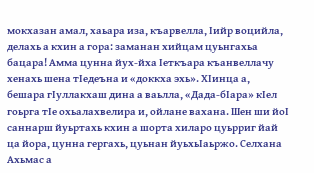мокхазан амал, хаьара иза, къарвелла, Iийр воцийла, делахь а кхин а гора: заманан хийцам цуьнгахьа бацара! Амма цунна йух-йха Iеткъара къанвеллачу хенахь шена тIедеъна и «доккха эхь». ХIинца а, бешара гIуллакхаш дина а ваьлла, «Дада-бIара» кIел гоьрга тIе охьалахвелира и, ойлане вахана. Шен ши йоI саннарш йуьртахь кхин а шорта хиларо цуьрриг йай ца йора, цунна гергахь, цуьнан йуьхьIаьржо. Селхана Ахьмас а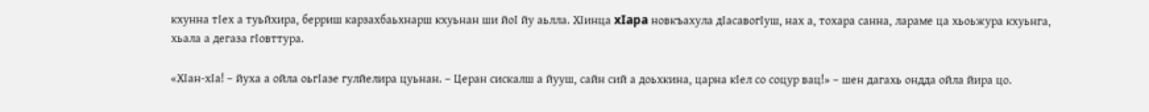кхунна тIех а туьйхира, берриш карзахбаьхнарш кхуьнан ши йоI йу аьлла. ХIинца xIapa новкъахула дIасавогIуш, нах а, тохара санна, лараме ца хьоьжура кхуьнга, хьала а дегаза гIовттура.

«ХIан-хIа! – йуха а ойла оьгIазе гулйелира цуьнан. – Церан сискалш а йууш, сайн сий а доьхкина, царна кIел со соцур вац!» – шен дагахь ондда ойла йира цо.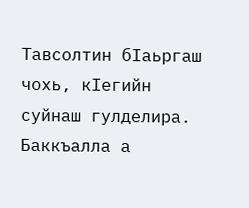Тавсолтин бIаьргаш чохь, кIегийн суйнаш гулделира. Баккъалла а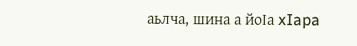аьлча, шина а йоIа xIapa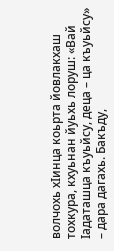волчохь хIинца коьрта йовлакхаш тохкура, кхуьнан йуьхь лоруш: «Вай Iадаташца къуьйсу, деца – ца къуьйсу» – дара дагахь. Бакъду,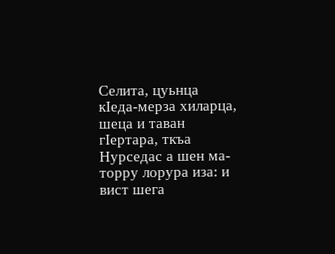Селита, цуьнца кIеда-мерза хиларца, шеца и таван гIертара, ткъа Нурседас а шен ма-торру лорура иза: и вист шега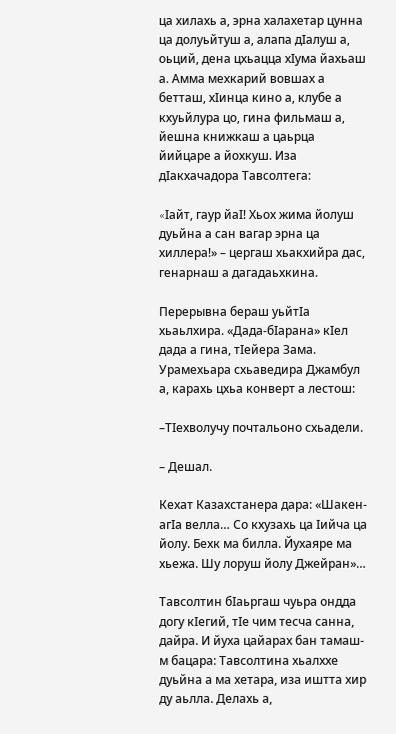ца хилахь а, эрна халахетар цунна ца долуьйтуш а, алапа дIалуш а, оьций, дена цхьацца хIума йахьаш а. Амма мехкарий вовшах а бетташ, хIинца кино а, клубе а кхуьйлура цо, гина фильмаш а, йешна книжкаш а цаьрца йийцаре а йохкуш. Иза дIакхачадора Тавсолтега:

«Iайт, гаур йаI! Хьох жима йолуш дуьйна а сан вагар эрна ца хиллера!» – цергаш хьакхийра дас, генарнаш а дагадаьхкина.

Перерывна бераш уьйтIа хьаьлхира. «Дада-бIарана» кIел дада а гина, тIейера Зама. Урамехьара схьаведира Джамбул а, карахь цхьа конверт а лестош:

–ТIехволучу почтальоно схьадели.

– Дешал.

Кехат Казахстанера дара: «Шакен-агIа велла… Со кхузахь ца Iийча ца йолу. Бехк ма билла. Йухаяре ма хьежа. Шу лоруш йолу Джейран»…

Тавсолтин бIаьргаш чуьра ондда догу кIегий, тIе чим тесча санна, дайра. И йуха цайарах бан тамаш-м бацара: Тавсолтина хьалххе дуьйна а ма хетара, иза иштта хир ду аьлла. Делахь а,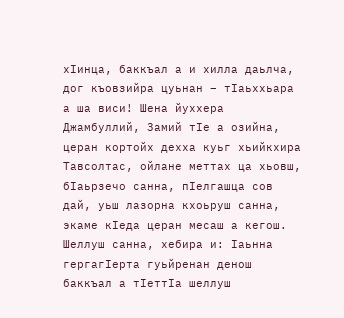хIинца, баккъал а и хилла даьлча, дог къовзийра цуьнан – тIаьххьара а ша виси! Шена йуххера Джамбуллий, Замий тIе а озийна, церан кортойх дехха куьг хьийкхира Тавсолтас, ойлане меттах ца хьовш, бIаьрзечо санна, пIелгашца сов дай, уьш лазорна кхоьруш санна, экаме кIеда церан месаш а кегош. Шеллуш санна, хебира и: Iаьнна гергагIерта гуьйренан денош баккъал а тIеттIа шеллуш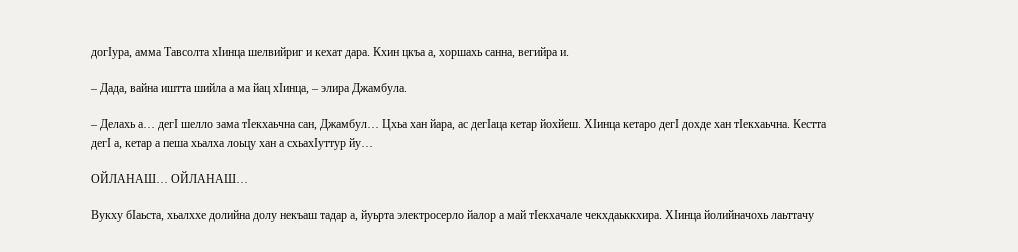догIура, амма Тавсолта хIинца шелвийриг и кехат дара. Кхин цкъа а, хоршахь санна, вегийра и.

– Дада, вайна иштта шийла а ма йац хIинца, – элира Джамбула.

– Делахь а… дегI шелло зама тIекхаьчна сан, Джамбул… Цхьа хан йара, ас дегIаца кетар йохйеш. ХIинца кетаро дегI дохде хан тIекхаьчна. Кестта дегI а, кетар а пеша хьалха лоьцу хан а схьахIуттур йу…

ОЙЛАНАШ… ОЙЛАНАШ…

Вукху бIаьста, хьалххе долийна долу некъаш тадар а, йуьрта электросерло йалор а май тIекхачале чекхдаьккхира. ХIинца йолийначохь лаьттачу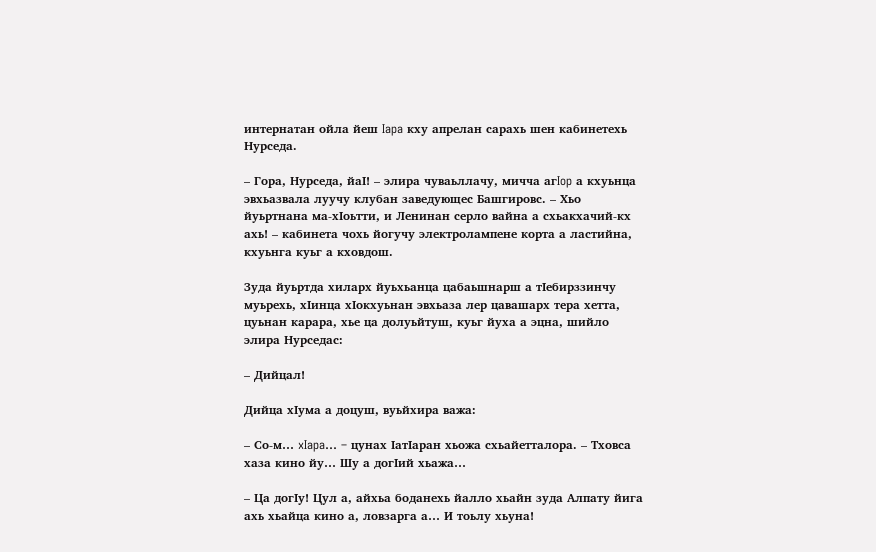интернатан ойла йеш Iapa кху апрелан сарахь шен кабинетехь Нурседа.

– Гора, Нурседа, йаI! – элира чуваьллачу, мичча aгIop а кхуьнца эвхьазвала луучу клубан заведующес Башгировс. – Хьо йуьртнана ма-хIоьтти, и Ленинан серло вайна а схьакхачий-кх ахь! – кабинета чохь йогучу электролампене корта а ластийна, кхуьнга куьг а кховдош.

Зуда йуьртда хиларх йуьхьанца цабаьшнарш а тIебирззинчу муьрехь, хIинца хIокхуьнан эвхьаза лер цавашарх тера хетта, цуьнан карара, хье ца долуьйтуш, куьг йуха а эцна, шийло элира Нурседас:

– Дийцал!

Дийца хIума а доцуш, вуьйхира важа:

– Со-м… xIapa… – цунах IатIаран хьожа схьайетталора. – Тховса хаза кино йу… Шу а догIий хьажа…

– Ца догIу! Цул а, айхьа боданехь йалло хьайн зуда Алпату йига ахь хьайца кино а, ловзарга а… И тоьлу хьуна!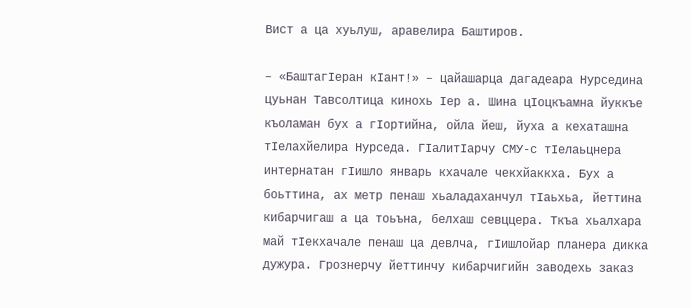Вист а ца хуьлуш, аравелира Баштиров.

– «БаштагIеран кIант!» – цайашарца дагадеара Нурседина цуьнан Тавсолтица кинохь Iер а. Шина цIоцкъамна йуккъе къоламан бух а гIортийна, ойла йеш, йуха а кехаташна тIелахйелира Нурседа. ГIалитIарчу СМУ-с тIелаьцнера интернатан гIишло январь кхачале чекхйаккха. Бух а боьттина, ах метр пенаш хьаладаханчул тIаьхьа, йеттина кибарчигаш а ца тоьъна, белхаш севццера. Ткъа хьалхара май тIекхачале пенаш ца девлча, гIишлойар планера дикка дужура. Грознерчу йеттинчу кибарчигийн заводехь заказ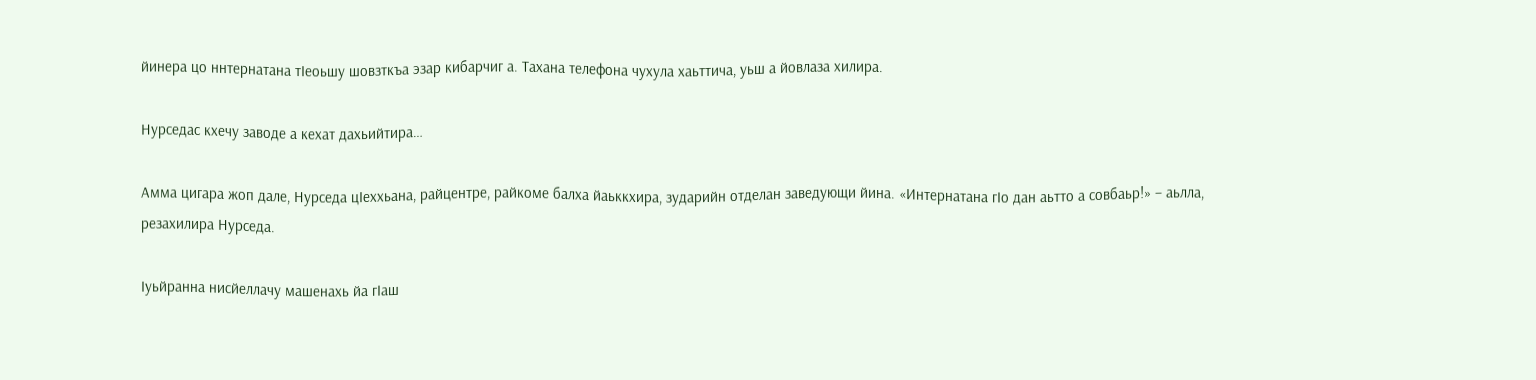йинера цо ннтернатана тIеоьшу шовзткъа эзар кибарчиг а. Тахана телефона чухула хаьттича, уьш а йовлаза хилира.

Нурседас кхечу заводе а кехат дахьийтира…

Амма цигара жоп дале, Нурседа цIеххьана, райцентре, райкоме балха йаьккхира, зударийн отделан заведующи йина. «Интернатана гIo дан аьтто а совбаьр!» – аьлла, резахилира Нурседа.

Iуьйранна нисйеллачу машенахь йа гIаш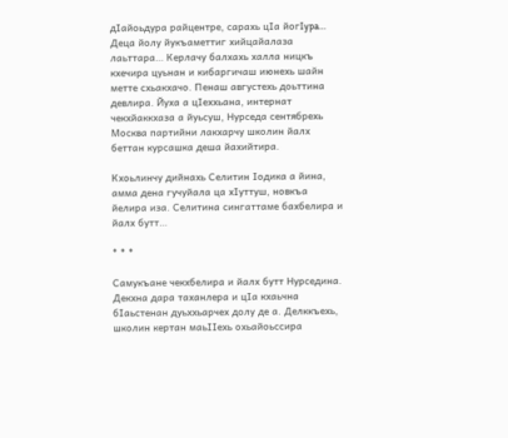дIайоьдура райцентре, сарахь цIа йoгIypa… Деца йолу йукъаметтиг хийцайалаза лаьттара… Керлачу балхахь халла ницкъ кхечира цуьнан и кибаргичаш июнехь шайн метте схьакхачо. Пенаш августехь доьттина девлира. Йуха а цIеххьана, интернат чекхйаккхаза а йуьсуш, Нурседа сентябрехь Москва партийни лакхарчу школин йалх беттан курсашка деша йахийтира.

Кхоьлинчу дийнахь Селитин Iодика а йина, амма дена гучуйала ца хIуттуш, новкъа йелира иза. Селитина сингаттаме бахбелира и йалх бутт…

* * *

Самукъане чекхбелира и йалх бутт Нурседина. Декхна дара таханлера и цIа кхаьчна бIаьстенан дуьххьарчех долу де а. Делккъехь, школин кертан маьIIехь охьайоьссира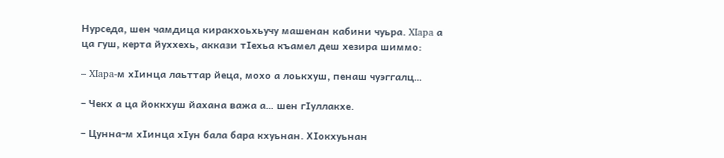Нурседа, шен чамдица киракхоьхьучу машенан кабини чуьра. XIapa а ца гуш, керта йуххехь, аккази тIехьа къамел деш хезира шиммо:

– XIapa-м хIинца лаьттар йеца, мохо а лоькхуш, пенаш чуэггалц…

– Чекх а ца йоккхуш йахана важа а… шен гIуллакхе.

– Цунна-м хIинца хIун бала бара кхуьнан. ХIокхуьнан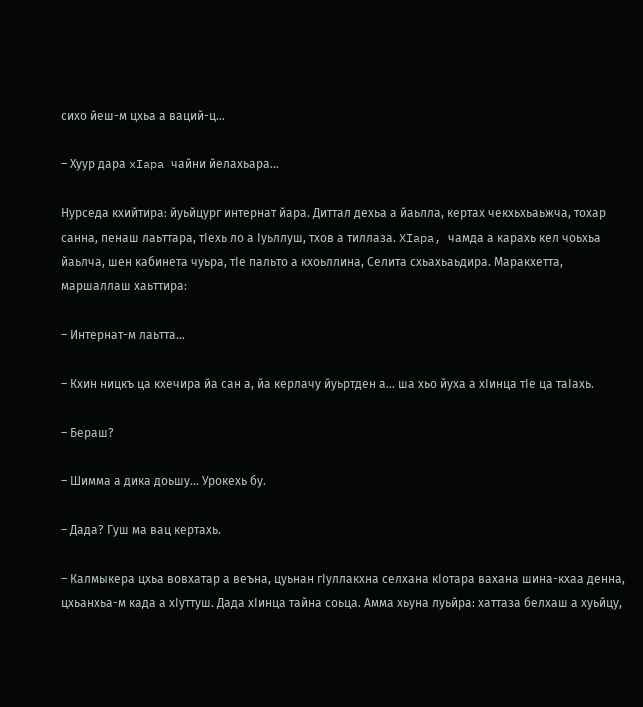сихо йеш-м цхьа а ваций-ц…

– Хуур дара xIapa чайни йелахьара…

Нурседа кхийтира: йуьйцург интернат йара. Диттал дехьа а йаьлла, кертах чекхьхьаьжча, тохар санна, пенаш лаьттара, тIехь ло а Iуьллуш, тхов а тиллаза. XIapa, чамда а карахь кел чоьхьа йаьлча, шен кабинета чуьра, тIе пальто а кхоьллина, Селита схьахьаьдира. Маракхетта, маршаллаш хаьттира:

– Интернат-м лаьтта…

– Кхин ницкъ ца кхечира йа сан а, йа керлачу йуьртден а… ша хьо йуха а хIинца тIе ца таIахь.

– Бераш?

– Шимма а дика доьшу… Урокехь бу.

– Дада? Гуш ма вац кертахь.

– Калмыкера цхьа вовхатар а веъна, цуьнан гIуллакхна селхана кIотара вахана шина-кхаа денна, цхьанхьа-м када а хIуттуш. Дада хIинца тайна соьца. Амма хьуна луьйра: хаттаза белхаш а хуьйцу,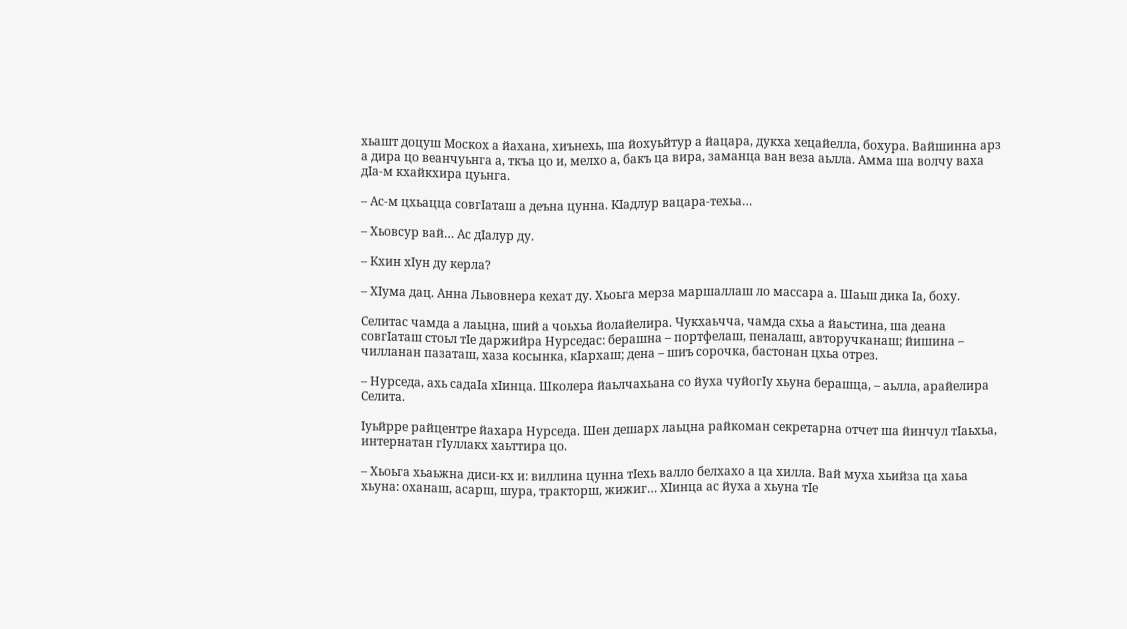хьашт доцуш Москох а йахана, хиънехь, ша йохуьйтур а йацара, дукха хецайелла, бохура. Вайшинна арз а дира цо веанчуьнга а, ткъа цо и, мелхо а, бакъ ца вира, заманца ван веза аьлла. Амма ша волчу ваха дIа-м кхайкхира цуьнга.

– Ас-м цхьацца совгIаташ а деъна цунна. КIадлур вацара-техьа…

– Хьовсур вай… Ас дIалур ду.

– Кхин хIун ду керла?

– ХIума дац. Анна Львовнера кехат ду. Хьоьга мерза маршаллаш ло массара а. Шаьш дика Iа, боху.

Селитас чамда а лаьцна, ший а чоьхьа йолайелира. Чукхаьчча, чамда схьа а йаьстина, ша деана совгIаташ стоьл тIе даржийра Нурседас: берашна – портфелаш, пеналаш, авторучканаш; йишина – чилланан пазаташ, хаза косынка, кIархаш; дена – шиъ сорочка, бастонан цхьа отрез.

– Нурседа, ахь садаIа хIинца. Школера йаьлчахьана со йуха чуйогIу хьуна берашца, – аьлла, арайелира Селита.

Iуьйрре райцентре йахара Нурседа. Шен дешарх лаьцна райкоман секретарна отчет ша йинчул тIаьхьа, интернатан гIуллакх хаьттира цо.

– Хьоьга хьаьжна диси-кх и: виллина цунна тIехь валло белхахо а ца хилла. Вай муха хьийза ца хаьа хьуна: оханаш, асарш, шура, тракторш, жижиг… ХIинца ас йуха а хьуна тIе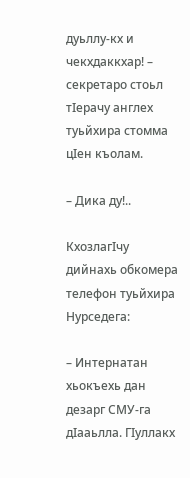дуьллу-кх и чекхдаккхар! – секретаро стоьл тIерачу англех туьйхира стомма цIен къолам.

– Дика ду!..

КхозлагIчу дийнахь обкомера телефон туьйхира Нурседега:

– Интернатан хьокъехь дан дезарг СМУ-га дIааьлла. ГIуллакх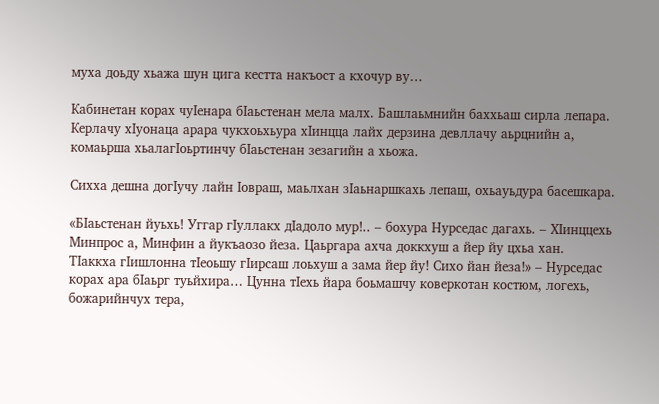муха доьду хьажа шун цига кестта накъост а кхочур ву…

Кабинетан корах чуIенара бIаьстенан мела малх. Башлаьмнийн баххьаш сирла лепара. Керлачу хIуонаца арара чукхоьхьура хIинцца лайх дерзина девллачу аьрцнийн а, комаьрша хьалагIоьртинчу бIаьстенан зезагийн а хьожа.

Сихха дешна догIучу лайн Iовраш, маьлхан зIаьнаршкахь лепаш, охьауьдура басешкара.

«БIаьстенан йуьхь! Уггар гIуллакх дIадоло мур!.. – бохура Нурседас дагахь. – ХIинццехь Минпрос а, Минфин а йукъаозо йеза. Цаьргара ахча доккхуш а йер йу цхьа хан. ТIаккха гIишлонна тIеоьшу гIирсаш лоьхуш а зама йер йу! Сихо йан йеза!» – Нурседас корах ара бIаьрг туьйхира… Цунна тIехь йара боьмашчу коверкотан костюм, логехь, божарийнчух тера,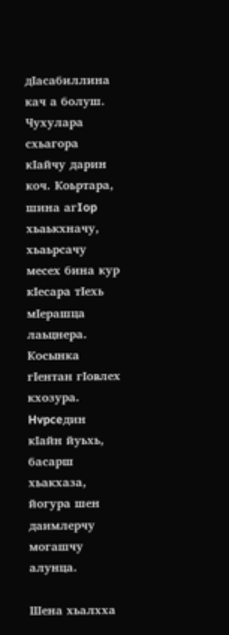дIасабиллина кач а болуш. Чухулара схьагора кIайчу дарин коч. Коьртара, шина aгIop хьаькхначу, хьаьрсачу месех бина кур кIесара тIехь мIерашца лаьцнера. Косынка гIентан гIовлех кхозура. Hvpceдин кIайн йуьхь, басарш хьакхаза, йогура шен даимлерчу могашчу алунца.

Шена хьалхха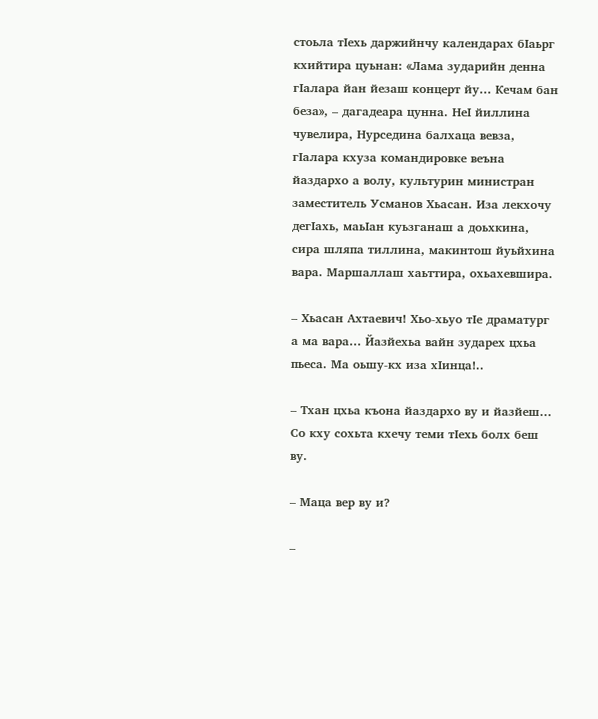стоьла тIехь даржийнчу календарах бIаьрг кхийтира цуьнан: «Лама зударийн денна гIалара йан йезаш концерт йу… Кечам бан беза», – дагадеара цунна. НеI йиллина чувелира, Нурседина балхаца вевза, гIалара кхуза командировке веъна йаздархо а волу, культурин министран заместитель Усманов Хьасан. Иза лекхочу дегIахь, маьIан куьзганаш а доьхкина, сира шляпа тиллина, макинтош йуьйхина вара. Маршаллаш хаьттира, охьахевшира.

– Хьасан Ахтаевич! Хьо-хьуо тIе драматург а ма вара… Йазйехьа вайн зударех цхьа пьеса. Ма оьшу-кх иза хIинца!..

– Тхан цхьа къона йаздархо ву и йазйеш… Со кху сохьта кхечу теми тIехь болх беш ву.

– Маца вер ву и?

–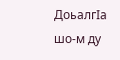ДоьалгIа шо-м ду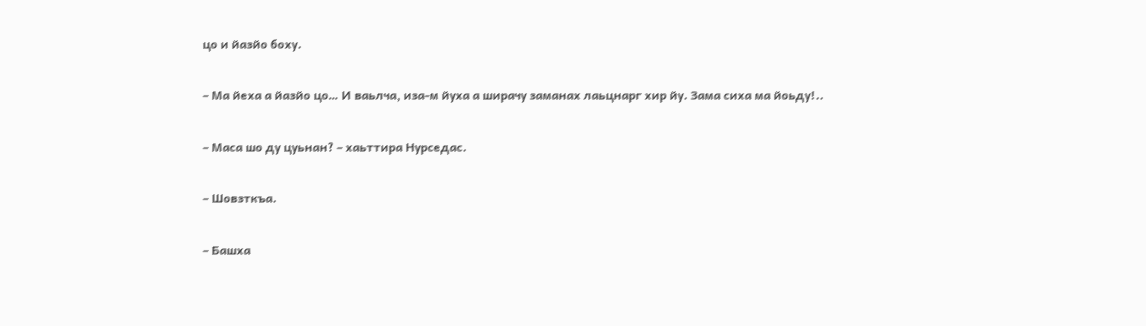цо и йазйо боху.

– Ма йеха а йазйо цо… И ваьлча, иза-м йуха а ширачу заманах лаьцнарг хир йу. Зама сиха ма йоьду!..

– Маса шо ду цуьнан? – хаьттира Нурседас.

– Шовзткъа.

– Башха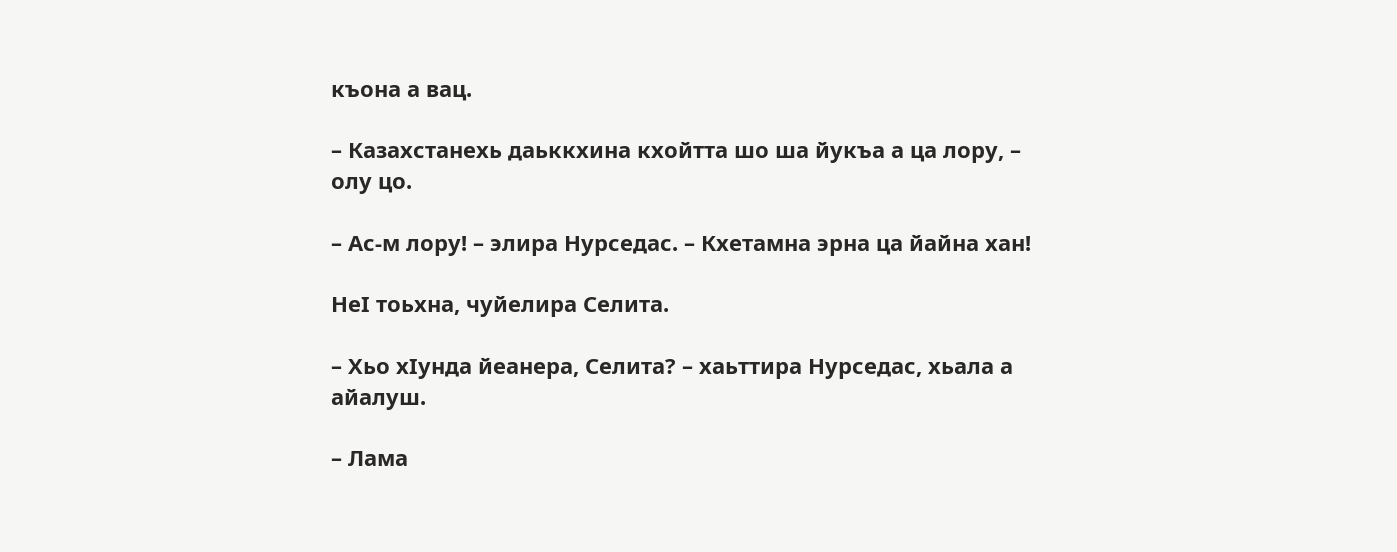къона а вац.

– Казахстанехь даьккхина кхойтта шо ша йукъа а ца лору, – олу цо.

– Ас-м лору! – элира Нурседас. – Кхетамна эрна ца йайна хан!

НеI тоьхна, чуйелира Селита.

– Хьо хIунда йеанера, Селита? – хаьттира Нурседас, хьала а айалуш.

– Лама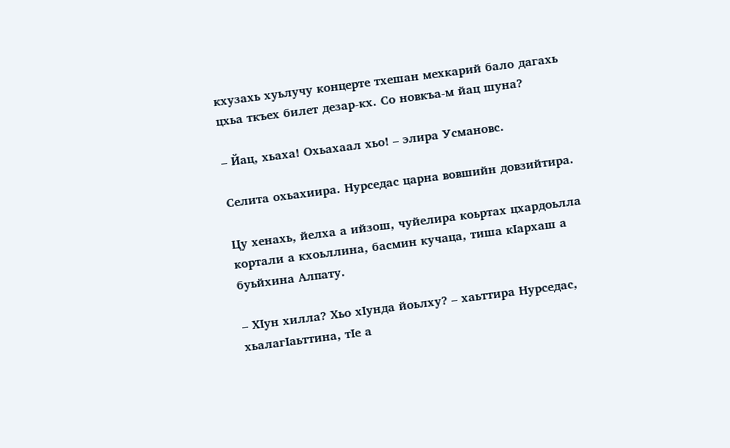кхузахь хуьлучу концерте тхешан мехкарий бало дагахь цхьа ткъех билет дезар-кх. Со новкъа-м йац шуна?

– Йац, хьаха! Охьахаал хьо! – элира Усмановс.

Селита охьахиира. Нурседас царна вовшийн довзийтира.

Цу хенахь, йелха а ийзош, чуйелира коьртах цхардоьлла кортали а кхоьллина, басмин кучаца, тиша кIархаш а буьйхина Алпату.

– ХIун хилла? Хьо хIунда йоьлху? – хаьттира Нурседас, хьалагIаьттина, тIе а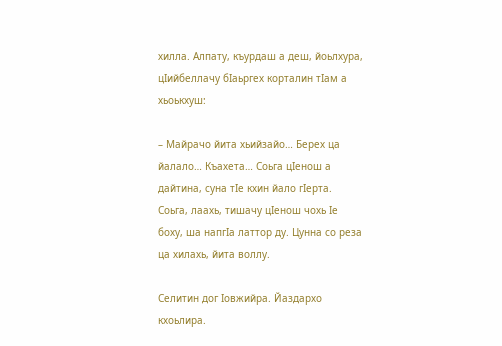хилла. Алпату, къурдаш а деш, йоьлхура, цIийбеллачу бIаьргех корталин тIам а хьоькхуш:

– Майрачо йита хьийзайо… Берех ца йалало… Къахета… Соьга цIенош а дайтина, суна тIе кхин йало гIерта. Соьга, лаахь, тишачу цIенош чохь Iе боху, ша напгIа латтор ду. Цунна со реза ца хилахь, йита воллу.

Селитин дог Iовжийра. Йаздархо кхоьлира.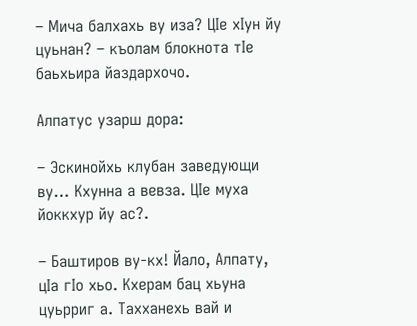– Мича балхахь ву иза? ЦIе хIун йу цуьнан? – къолам блокнота тIе баьхьира йаздархочо.

Алпатус узарш дора:

– Эскинойхь клубан заведующи ву… Кхунна а вевза. ЦIе муха йоккхур йу ас?.

– Баштиров ву-кх! Йало, Алпату, цIа гIo хьо. Кхерам бац хьуна цуьрриг а. Тахханехь вай и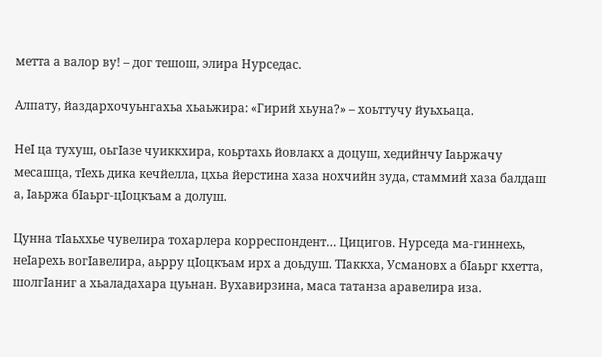метта а валор ву! – дог тешош, элира Нурседас.

Алпату, йаздархочуьнгахьа хьаьжира: «Гирий хьуна?» – хоьттучу йуьхьаца.

НеI ца тухуш, оьгIазе чуиккхира, коьртахь йовлакх а доцуш, хедийнчу Iаьржачу месашца, тIехь дика кечйелла, цхьа йерстина хаза нохчийн зуда, стаммий хаза балдаш а, Iаьржа бIаьрг-цIоцкъам а долуш.

Цунна тIаьххье чувелира тохарлера корреспондент… Цицигов. Нурседа ма-гиннехь, неIарехь вогIавелира, аьрру цIоцкъам ирх а доьдуш. ТIаккха, Усмановх а бIаьрг кхетта, шолгIаниг а хьаладахара цуьнан. Вухавирзина, маса татанза аравелира иза.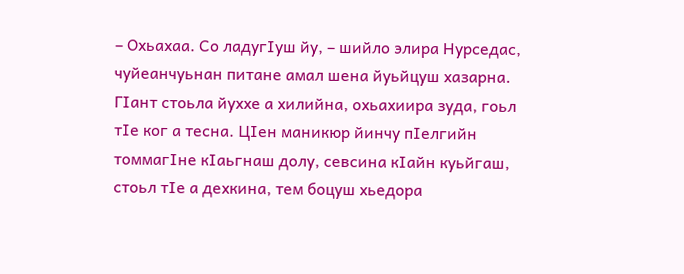– Охьахаа. Со ладугIуш йу, – шийло элира Нурседас, чуйеанчуьнан питане амал шена йуьйцуш хазарна. ГIант стоьла йуххе а хилийна, охьахиира зуда, гоьл тIе ког а тесна. ЦIен маникюр йинчу пIелгийн томмагIне кIаьгнаш долу, севсина кIайн куьйгаш, стоьл тIе а дехкина, тем боцуш хьедора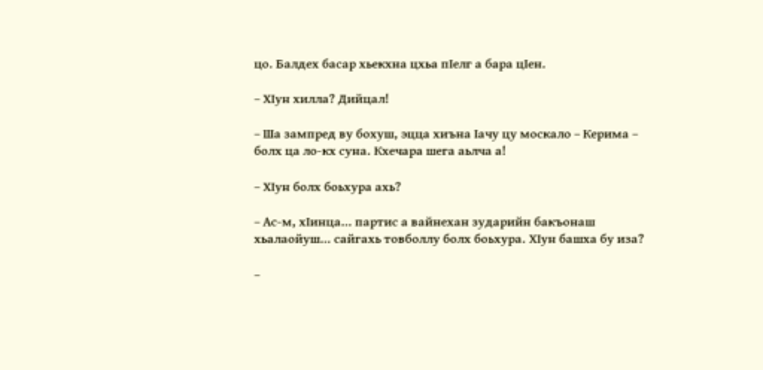цо. Балдех басар хьекхна цхьа пIелг а бара цIен.

– ХIун хилла? Дийцал!

– Ша зампред ву бохуш, эцца хиъна Iачу цу москало – Керима – болх ца ло-кх суна. Кхечара шега аьлча а!

– ХIун болх боьхура ахь?

– Ас-м, хIинца… партис а вайнехан зударийн бакъонаш хьалаойуш… сайгахь товболлу болх боьхура. ХIун башха бу иза?

–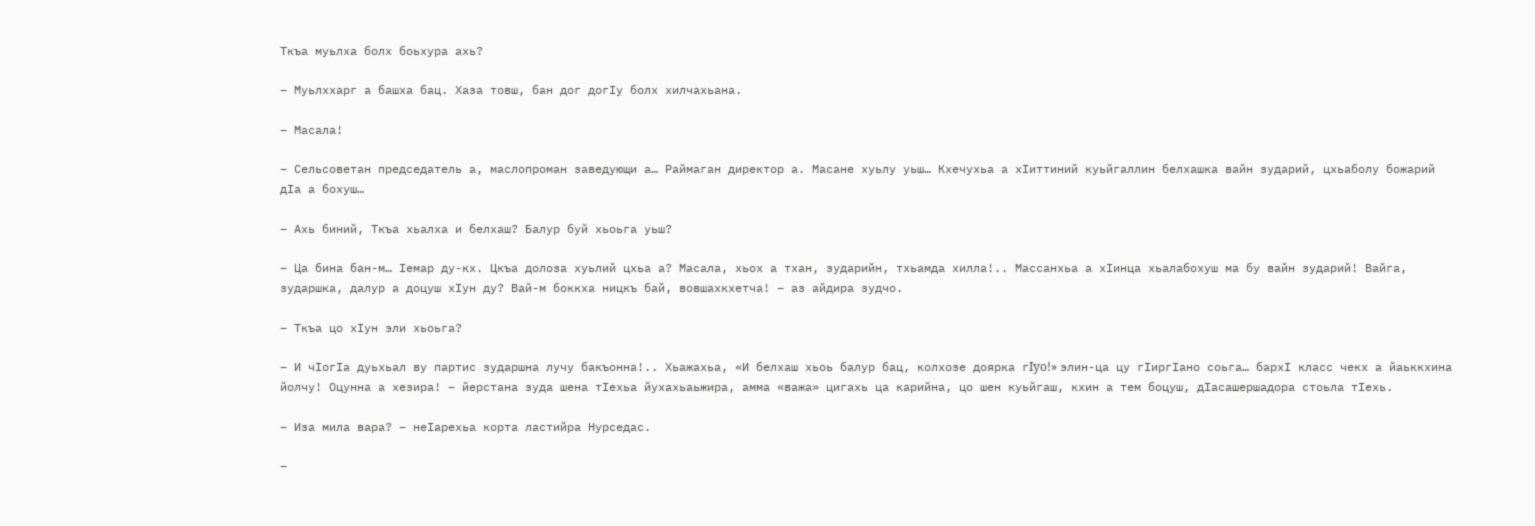Ткъа муьлха болх боьхура ахь?

– Муьлххарг а башха бац. Хаза товш, бан дог догIу болх хилчахьана.

– Масала!

– Сельсоветан председатель а, маслопроман заведующи а… Раймаган директор а. Масане хуьлу уьш… Кхечухьа а хIиттиний куьйгаллин белхашка вайн зударий, цхьаболу божарий дIа а бохуш…

– Ахь биний, Ткъа хьалха и белхаш? Балур буй хьоьга уьш?

– Ца бина бан-м… Iемар ду-кх. Цкъа долоза хуьлий цхьа а? Масала, хьох а тхан, зударийн, тхьамда хилла!.. Массанхьа а хIинца хьалабохуш ма бу вайн зударий! Вайга, зударшка, далур а доцуш хIун ду? Вай-м боккха ницкъ бай, вовшахкхетча! – аз айдира зудчо.

– Ткъа цо хIун эли хьоьга?

– И чIогIа дуьхьал ву партис зударшна лучу бакъонна!.. Хьажахьа, «И белхаш хьоь балур бац, колхозе доярка гIyo!» элин-ца цу гIиргIано соьга… бархI класс чекх а йаьккхина йолчу! Оцунна а хезира! – йерстана зуда шена тIехьа йухахьаьжира, амма «важа» цигахь ца карийна, цо шен куьйгаш, кхин а тем боцуш, дIасашершадора стоьла тIехь.

– Иза мила вара? – неIарехьа корта ластийра Нурседас.

–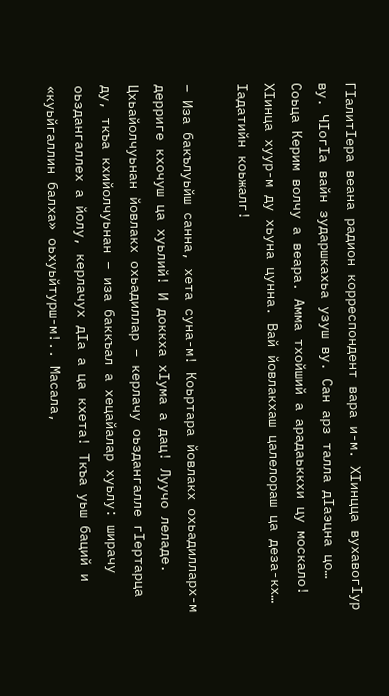ГIалитIера веана радион корреспондент вара и-м. ХIинцца вухавогIур ву. ЧIогIа вайн зударшкахьа узуш ву. Сан арз талла дIаэцна цо… Соьца Керим волчу а веара. Амма тхойший а арадаьккхи цу москало! ХIинца хуур-м ду хьуна цунна. Вай йовлакхаш цалелораш ца деза-кх… Iадатийн коьжалг!

– Иза бакълуьйш санна, хета суна-м! Коьртара йовлакх охьадилларх-м дерриге кхочуш ца хуьлий! И доккха хIума а дац! Луучо леладе. Цхьайолчуьнан йовлакх охьадиллар – керлачу оьздангалле гIертарца ду, ткъа кхийолчуьнан – иза баккъал а хецайалар хуьлу: ширачу оьздангаллех а йолу, керлачух дIа а ца кхета! Ткъа уьш баций и «куьйгаллин балха» оьхуьйтурш-м!.. Масала,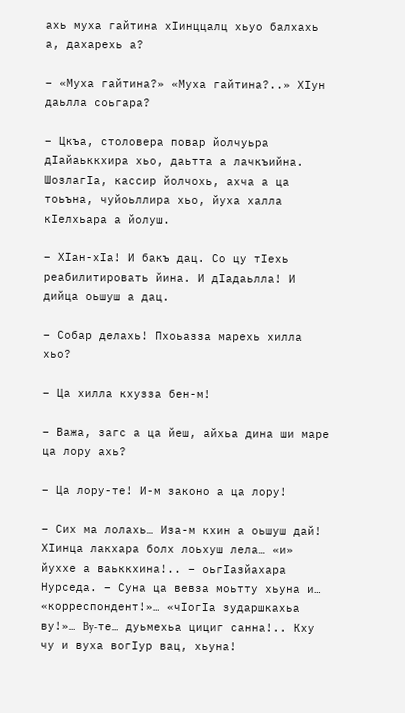ахь муха гайтина хIинццалц хьуо балхахь а, дахарехь а?

– «Муха гайтина?» «Муха гайтина?..» ХIун даьлла соьгара?

– Цкъа, столовера повар йолчуьра дIайаьккхира хьо, даьтта а лачкъийна. ШозлагIа, кассир йолчохь, ахча а ца тоьъна, чуйоьллира хьо, йуха халла кIелхьара а йолуш.

– ХIан-хIа! И бакъ дац. Со цу тIехь реабилитировать йина. И дIадаьлла! И дийца оьшуш а дац.

– Собар делахь! Пхоьазза марехь хилла хьо?

– Ца хилла кхузза бен-м!

– Важа, загс а ца йеш, айхьа дина ши маре ца лору ахь?

– Ца лору-те! И-м законо а ца лору!

– Сих ма лолахь… Иза-м кхин а оьшуш дай! ХIинца лакхара болх лоьхуш лела… «и» йуххе а ваьккхина!.. – оьгIазйахара Нурседа. – Суна ца вевза моьтту хьуна и… «корреспондент!»… «чIогIа зударшкахьа ву!»… By-те… дуьмехьа цициг санна!.. Кху чу и вуха вогIур вац, хьуна!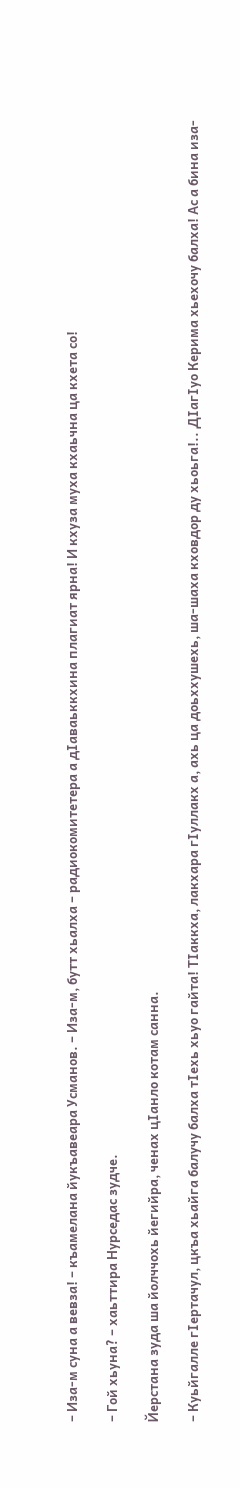– Иза-м суна а вевза! – къамелана йукъавеара Усманов. – Иза-м, бутт хьалха – радиокомитетера а дIаваьккхина плагиат ярна! И кхуза муха кхаьчна ца кхета со!

– Гой хьуна? – хаьттира Нурседас зудче.

Йерстана зуда ша йолччохь йегийра, ченах цIанло котам санна.

– Куьйгалле гIертачул, цкъа хьайга балучу балха тIехь хьуо гайта! ТIаккха, лакхара гIуллакх а, ахь ца доьххушехь, ша-шаха кховдор ду хьоьга!.. ДIагIуо Керима хьехочу балха! Ас а бина иза-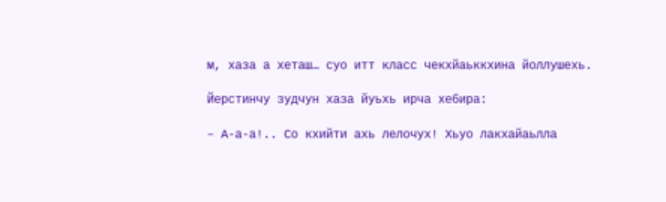м, хаза а хеташ… суо итт класс чекхйаьккхина йоллушехь.

Йерстинчу зудчун хаза йуьхь ирча хебира:

– А-а-а!.. Со кхийти ахь лелочух! Хьуо лакхайаьлла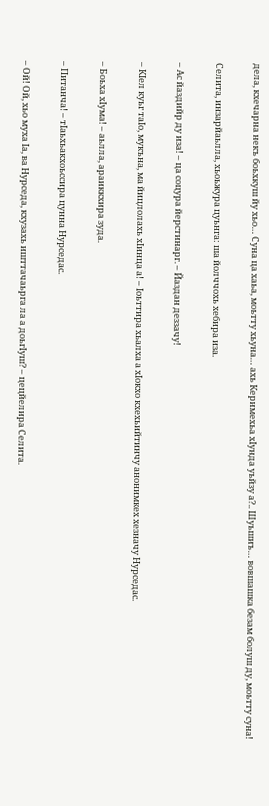дела, кхечарна некъ боьхкуш йу хьо… Суна ца хаьа, моьтту хьуна… ахь Керимехьа хIунда уьйзу а?.. Шуьшиъ… вовшашка безам болуш ду, моьтту суна!

Селита, инзарйаьлла, хьоьжура цуьнга: ша йолччохь хебира иза.

– Ас йаздийр ду иза! – ца соцура йерстинарг. – Йаздан деззачу!

– КIел куьг таIо, мукъна, ма йицлолахь хIинца а! – Iоьттира хьалха а хIокхо кхехьийтинчу анонимкех хезначу Нурседас.

– Боьха хIума! – аьлла, араиккхира зуда.

– Питанча! – тIаьхьакхоьссира цунна Нурседас.

– Ой! Ой, хьо муха Iа, ва Нурседа, кхузахь ишттачаьрга ла а доьгIуш? – цецйелира Селита.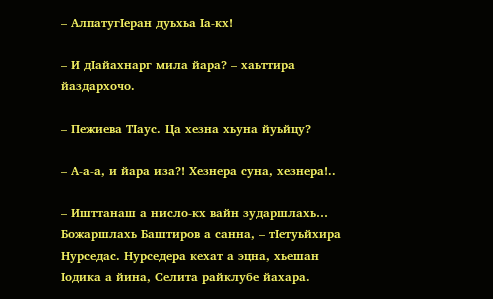– АлпатугIеран дуьхьа Iа-кх!

– И дIайахнарг мила йара? – хаьттира йаздархочо.

– Пежиева ТIаус. Ца хезна хьуна йуьйцу?

– А-а-а, и йара иза?! Хезнера суна, хезнера!..

– Ишттанаш а нисло-кх вайн зударшлахь… Божаршлахь Баштиров а санна, – тIетуьйхира Нурседас. Нурседера кехат а эцна, хьешан Iодика а йина, Селита райклубе йахара.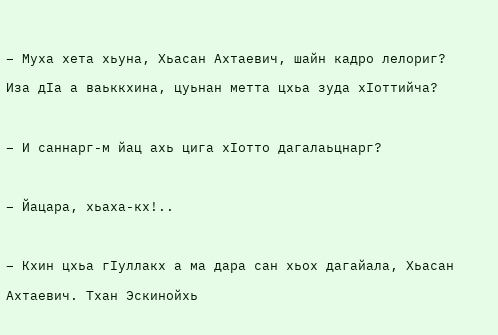– Муха хета хьуна, Хьасан Ахтаевич, шайн кадро лелориг? Иза дIа а ваьккхина, цуьнан метта цхьа зуда хIоттийча?

– И саннарг-м йац ахь цига хIотто дагалаьцнарг?

– Йацара, хьаха-кх!..

– Кхин цхьа гIуллакх а ма дара сан хьох дагайала, Хьасан Ахтаевич. Тхан Эскинойхь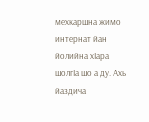мехкаршна жимо интернат йан йолийна хIара шолгIа шо а ду. Ахь йаздича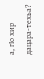а, гIо хир дацара-техьа?